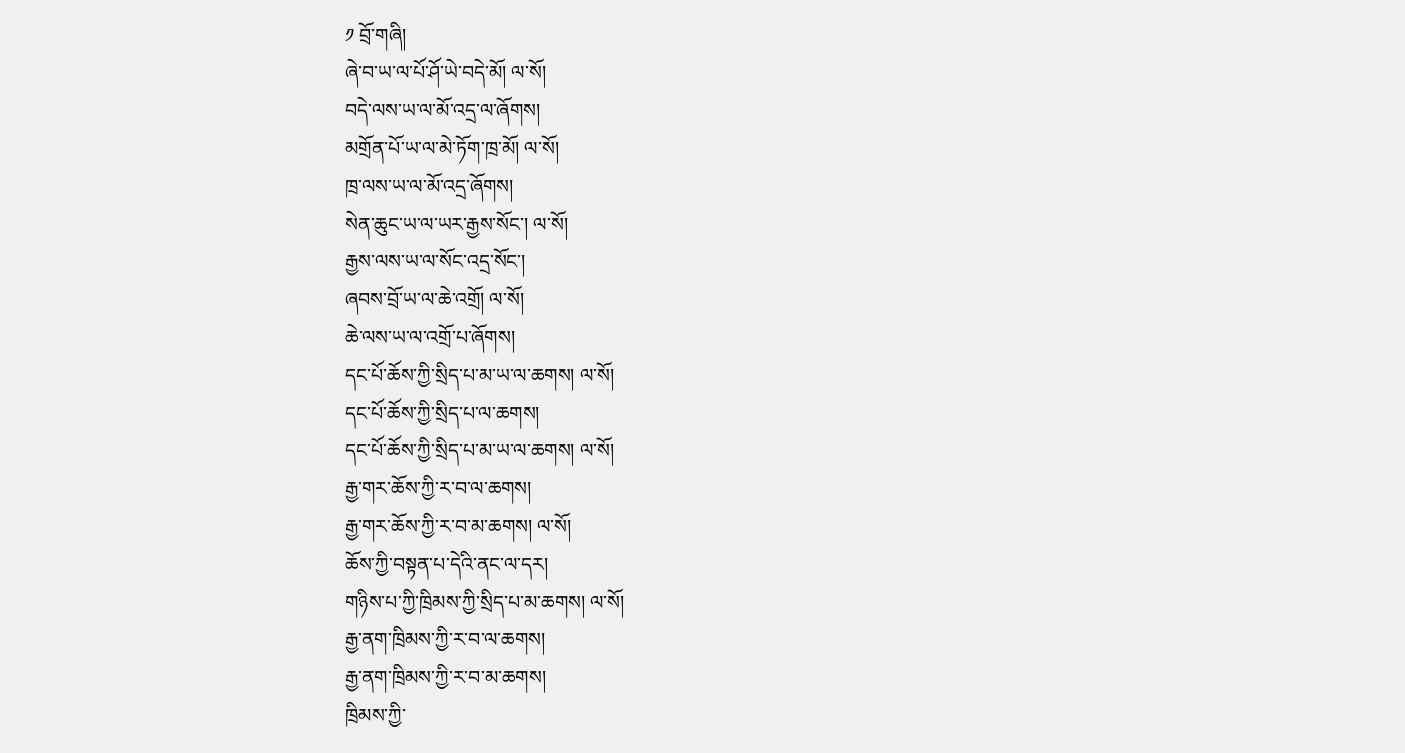༡ བྲོ་གཞི།
ཞེ་བ་ཡ་ལ་པོ་ཤོ་ཡེ་བདེ་མོ། ལ་སོ།
བདེ་ལས་ཡ་ལ་མོ་འདྲ་ལ་ཞོགས།
མགྲོན་པོ་ཡ་ལ་མེ་ཏོག་ཁྲ་མོ། ལ་སོ།
ཁྲ་ལས་ཡ་ལ་མོ་འདྲ་ཞོགས།
སེན་ཆུང་ཡ་ལ་ཡར་རྒྱས་སོང་། ལ་སོ།
རྒྱས་ལས་ཡ་ལ་སོང་འདྲ་སོང་།
ཞབས་བྲོ་ཡ་ལ་ཆེ་འགྲོ། ལ་སོ།
ཆེ་ལས་ཡ་ལ་འགྲོ་པ་ཞོགས།
དང་པོ་ཆོས་ཀྱི་སྲིད་པ་མ་ཡ་ལ་ཆགས། ལ་སོ།
དང་པོ་ཆོས་ཀྱི་སྲིད་པ་ལ་ཆགས།
དང་པོ་ཆོས་ཀྱི་སྲིད་པ་མ་ཡ་ལ་ཆགས། ལ་སོ།
རྒྱ་གར་ཆོས་ཀྱི་ར་བ་ལ་ཆགས།
རྒྱ་གར་ཆོས་ཀྱི་ར་བ་མ་ཆགས། ལ་སོ།
ཆོས་ཀྱི་བསྟན་པ་དེའི་ནང་ལ་དར།
གཉིས་པ་ཀྱི་ཁྲིམས་ཀྱི་སྲིད་པ་མ་ཆགས། ལ་སོ།
རྒྱ་ནག་ཁྲིམས་ཀྱི་ར་བ་ལ་ཆགས།
རྒྱ་ནག་ཁྲིམས་ཀྱི་ར་བ་མ་ཆགས།
ཁྲིམས་ཀྱི་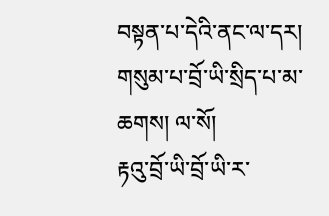བསྟན་པ་དེའི་ནང་ལ་དར།
གསུམ་པ་བྲོ་ཡི་སྲིད་པ་མ་ཆགས། ལ་སོ།
རྟའུ་བྲོ་ཡི་བྲོ་ཡི་ར་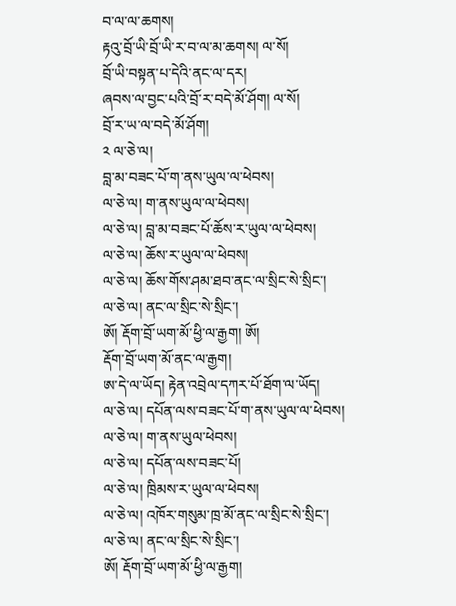བ་ལ་ལ་ཆགས།
རྟའུ་བྲོ་ཡི་བྲོ་ཡི་ར་བ་ལ་མ་ཆགས། ལ་སོ།
བྲོ་ཡི་བསྟན་པ་དེའི་ནང་ལ་དར།
ཞབས་ལ་བྱང་པའི་བྲོ་ར་བདེ་མོ་ཤོག། ལ་སོ།
བྲོ་ར་ཡ་ལ་བདེ་མོ་ཤོག།
༢ ལ་ཅེ་ལ།
བླ་མ་བཟང་པོ་ག་ནས་ཡུལ་ལ་ཕེབས།
ལ་ཅེ་ལ། ག་ནས་ཡུལ་ལ་ཕེབས།
ལ་ཅེ་ལ། བླ་མ་བཟང་པོ་ཆོས་ར་ཡུལ་ལ་ཕེབས།
ལ་ཅེ་ལ། ཆོས་ར་ཡུལ་ལ་ཕེབས།
ལ་ཅེ་ལ། ཆོས་གོས་ཤམ་ཐབ་ནང་ལ་སྲིང་སེ་སྲིང་།
ལ་ཅེ་ལ། ནང་ལ་སྲིང་སེ་སྲིང་།
ཨོ། རྡོག་བྲོ་ཡག་མོ་ཕྱི་ལ་རྒྱག། ཨོ།
རྡོག་བྲོ་ཡག་མོ་ནང་ལ་རྒྱག།
ཨ་དེ་ལ་ཡོད། རྟེན་འབྲེལ་དཀར་པོ་ཐོག་ལ་ཡོད།
ལ་ཅེ་ལ། དཔོན་ལས་བཟང་པོ་ག་ནས་ཡུལ་ལ་ཕེབས།
ལ་ཅེ་ལ། ག་ནས་ཡུལ་ཕེབས།
ལ་ཅེ་ལ། དཔོན་ལས་བཟང་པོ།
ལ་ཅེ་ལ། ཁྲིམས་ར་ཡུལ་ལ་ཕེབས།
ལ་ཅེ་ལ། འཁོར་གསུམ་ཁྲ་མོ་ནང་ལ་སྲིང་སེ་སྲིང་།
ལ་ཅེ་ལ། ནང་ལ་སྲིང་སེ་སྲིང་།
ཨོ། རྡོག་བྲོ་ཡག་མོ་ཕྱི་ལ་རྒྱག།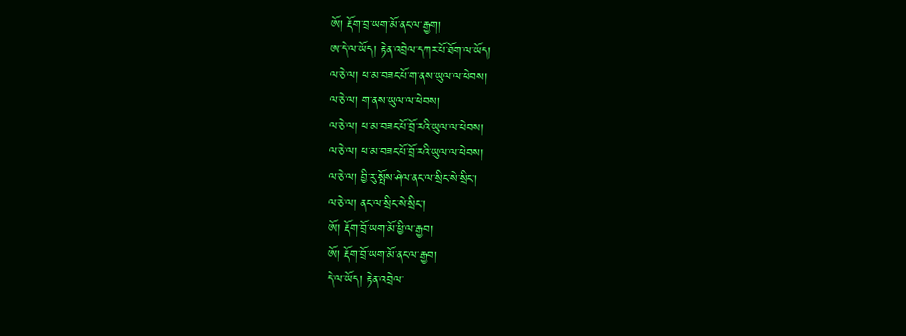ཨོ། རྡོག་བྲ་ཡག་མོ་ནང་ལ་རྒྱག།
ཨ་དེ་ལ་ཡོད། རྟེན་འབྲེལ་དཀར་པོ་ཐོག་ལ་ཡོད།
ལ་ཅེ་ལ། ཕ་མ་བཟང་པོ་ག་ནས་ཡུལ་ལ་ཕེབས།
ལ་ཅེ་ལ། ག་ནས་ཡུལ་ལ་ཕེབས།
ལ་ཅེ་ལ། ཕ་མ་བཟང་པོ་བྲོ་རའི་ཡུལ་ལ་ཕེབས།
ལ་ཅེ་ལ། ཕ་མ་བཟང་པོ་བྲོ་རའི་ཡུལ་ལ་ཕེབས།
ལ་ཅེ་ལ། བྱི་རུ་སྤོས་ཤེལ་ནང་ལ་སྲིང་སེ་སྲིང་།
ལ་ཅེ་ལ། ནང་ལ་སྲིང་སེ་སྲིང་།
ཨོ། རྡོག་བྲོ་ཡག་མོ་ཕྱི་ལ་རྒྱབ།
ཨོ། རྡོག་བྲོ་ཡག་མོ་ནང་ལ་རྒྱབ།
དེ་ལ་ཡོད། རྟེན་འབྲེལ་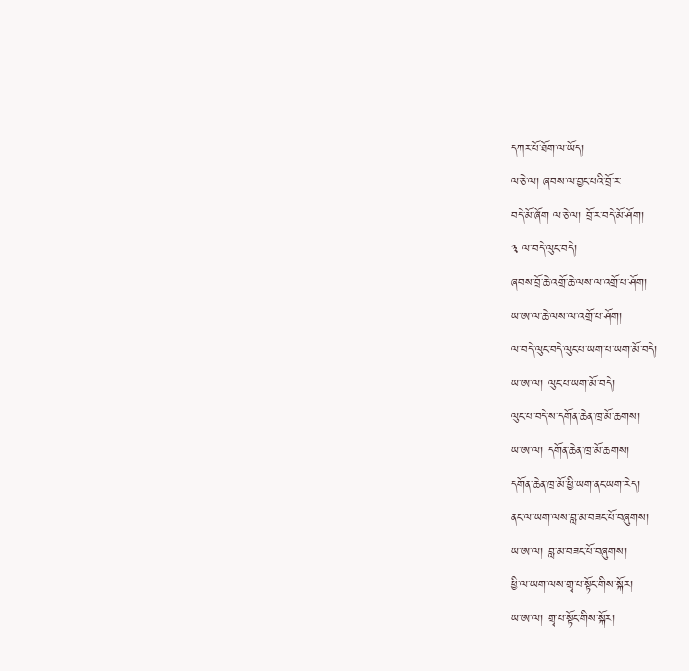དཀར་པོ་ཐོག་ལ་ཡོད།
ལ་ཅེ་ལ། ཞབས་ལ་བྱང་པའི་བྲོ་ར་
བདེ་མོ་ཞོག ལ་ཅེ་ལ། བྲོ་ར་བདེ་མོ་ཤོག།
༣ ལ་བདེ་ལུང་བདེ།
ཞབས་བྲོ་ཆེ་འགྲོ་ཆེ་ལས་ལ་འགྲོ་པ་ཤོག།
ཡ་ཨ་ལ་ཆེ་ལས་ལ་འགྲོ་པ་ཤོག།
ལ་བདེ་ལུང་བདེ་ལུང་པ་ཡག་པ་ཡག་མོ་བདེ།
ཡ་ཨ་ལ། ལུང་པ་ཡག་མོ་བདེ།
ལུང་པ་བདེ་ས་དགོན་ཆེན་ཁྲ་མོ་ཆགས།
ཡ་ཨ་ལ། དགོན་ཆེན་ཁྲ་མོ་ཆགས།
དགོན་ཆེན་ཁྲ་མོ་ཕྱི་ཡག་ནང་ཡག་རེད།
ནང་ལ་ཡག་ལས་བླ་མ་བཟང་པོ་བཞུགས།
ཡ་ཨ་ལ། བླ་མ་བཟང་པོ་བཞུགས།
ཕྱི་ལ་ཡག་ལས་གྲྭ་པ་སྟོང་གིས་སྐོར།
ཡ་ཨ་ལ། གྲྭ་པ་སྟོང་གིས་སྐོར།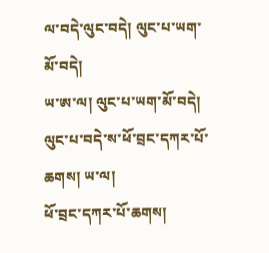ལ་བདེ་ལུང་བདེ། ལུང་པ་ཡག་མོ་བདེ།
ཡ་ཨ་ལ། ལུང་པ་ཡག་མོ་བདེ།
ལུང་པ་བདེ་ས་ཕོ་བྲང་དཀར་པོ་ཆགས། ཡ་ལ།
ཕོ་བྲང་དཀར་པོ་ཆགས།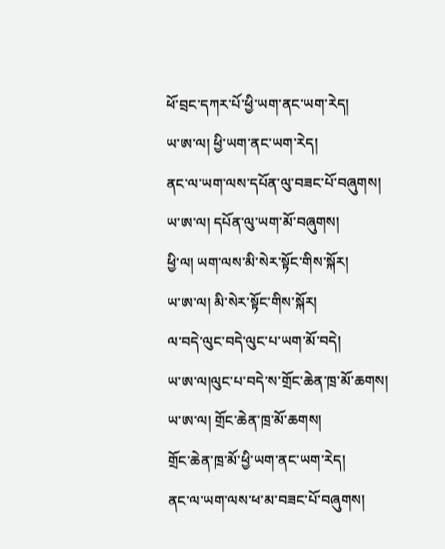ཕོ་བྲང་དཀར་པོ་ཕྱི་ཡག་ནང་ཡག་རེད།
ཡ་ཨ་ལ། ཕྱི་ཡག་ནང་ཡག་རེད།
ནང་ལ་ཡག་ལས་དཔོན་ལུ་བཟང་པོ་བཞུགས།
ཡ་ཨ་ལ། དཔོན་ལུ་ཡག་མོ་བཞུགས།
ཕྱི་ལ། ཡག་ལས་མི་སེར་སྟོང་གིས་སྐོར།
ཡ་ཨ་ལ། མི་སེར་སྟོང་གིས་སྐོར།
ལ་བདེ་ལུང་བདེ་ལུང་པ་ཡག་མོ་བདེ།
ཡ་ཨ་ལ།ལུང་པ་བདེ་ས་གྲོང་ཆེན་ཁྲ་མོ་ཆགས།
ཡ་ཨ་ལ། གྲོང་ཆེན་ཁྲ་མོ་ཆགས།
གྲོང་ཆེན་ཁྲ་མོ་ཕྱི་ཡག་ནང་ཡག་རེད།
ནང་ལ་ཡག་ལས་ཕ་མ་བཟང་པོ་བཞུགས།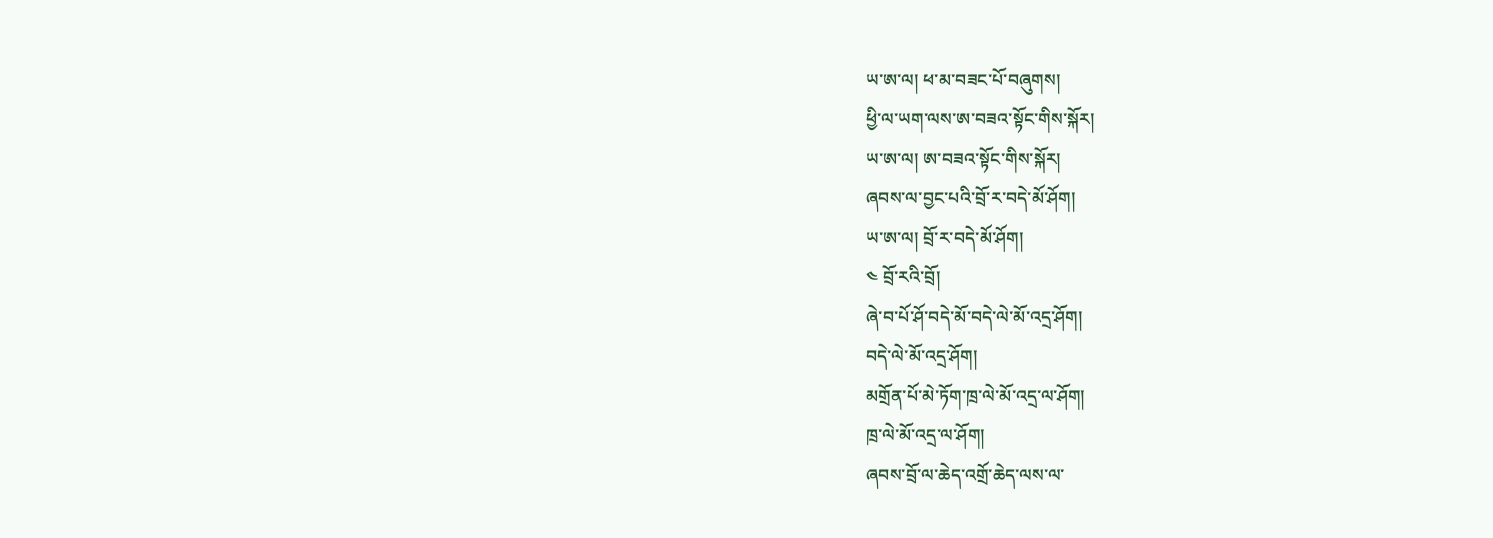ཡ་ཨ་ལ། ཕ་མ་བཟང་པོ་བཞུགས།
ཕྱི་ལ་ཡག་ལས་ཨ་བཟའ་སྟོང་གིས་སྐོར།
ཡ་ཨ་ལ། ཨ་བཟའ་སྟོང་གིས་སྐོར།
ཞབས་ལ་བྱང་པའི་བྲོ་ར་བདེ་མོ་ཤོག།
ཡ་ཨ་ལ། བྲོ་ར་བདེ་མོ་ཤོག།
༤ བྲོ་རའི་བྲོ།
ཞེ་བ་པོ་ཤོ་བདེ་མོ་བདེ་ལེ་མོ་འདྲ་ཤོག།
བདེ་ལེ་མོ་འདྲ་ཤོག།
མགྲོན་པོ་མེ་ཏོག་ཁྲ་ལེ་མོ་འདྲ་ལ་ཤོག།
ཁྲ་ལེ་མོ་འདྲ་ལ་ཤོག།
ཞབས་བྲོ་ལ་ཆེད་འགྲོ་ཆེད་ལས་ལ་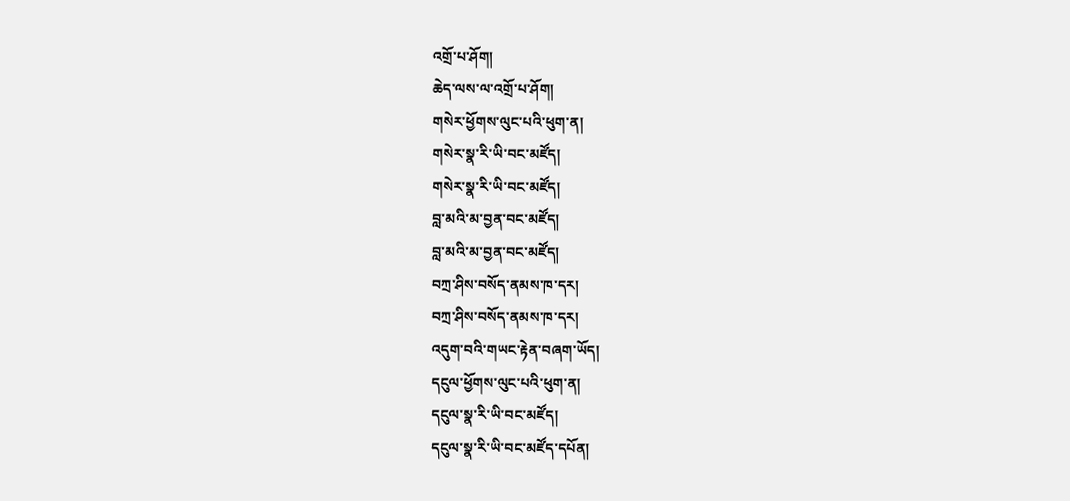འགྲོ་པ་ཤོག།
ཆེད་ལས་ལ་འགྲོ་པ་ཤོག།
གསེར་ཕྱོགས་ལུང་པའི་ཕུག་ན།
གསེར་སྣ་རི་ཡི་བང་མཛོད།
གསེར་སྣ་རི་ཡི་བང་མཛོད།
བླ་མའི་མ་བྱན་བང་མཛོད།
བླ་མའི་མ་བྱན་བང་མཛོད།
བཀྲ་ཤིས་བསོད་ནམས་ཁ་དར།
བཀྲ་ཤིས་བསོད་ནམས་ཁ་དར།
འདུག་བའི་གཡང་རྟེན་བཞག་ཡོད།
དངུལ་ཕྱོགས་ལུང་པའི་ཕུག་ན།
དངུལ་སྣ་རི་ཡི་བང་མཛོད།
དངུལ་སྣ་རི་ཡི་བང་མཛོད་དཔོན།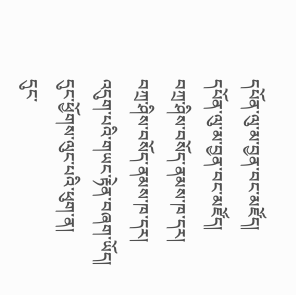དཔོན་ལུ་མ་བྱན་བང་མཛོད།
དཔོན་ལུ་མ་བྱན་བང་མཛོད།
བཀྲ་ཤིས་བསོད་ནམས་ཁ་དར།
བཀྲ་ཤིས་བསོད་ནམས་ཁ་དར།
འདུག་པའི་གཡང་རྟེན་བཞག་ཡོད།
དུང་ཕྱོགས་ལུང་པའི་ཕུག་ན།
དུང་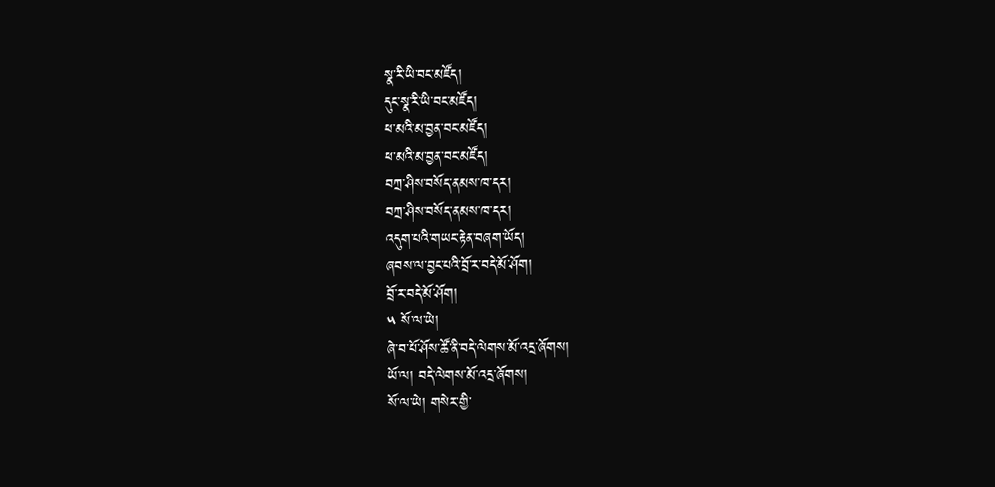སྣ་རི་ཡི་བང་མཛོད།
དུང་སྣ་རི་ཡི་བང་མཛོད།
ཕ་མའི་མ་བྱན་བང་མཛོད།
ཕ་མའི་མ་བྱན་བང་མཛོད།
བཀྲ་ཤིས་བསོད་ནམས་ཁ་དར།
བཀྲ་ཤིས་བསོད་ནམས་ཁ་དར།
འདུག་པའི་གཡང་རྟེན་བཞག་ཡོད།
ཞབས་ལ་བྱང་པའི་བྲོ་ར་བདེ་མོ་ཤོག།
བྲོ་ར་བདེ་མོ་ཤོག།
༥ སོ་ལ་ཡེ།
ཞེ་བ་པོ་ཤོས་ཚོ་ནི་བདེ་ལེགས་མོ་འདྲ་ཞོགས།
ཡོ་ལ། བདེ་ལེགས་མོ་འདྲ་ཞོགས།
སོ་ལ་ཡེ། གསེར་གྱི་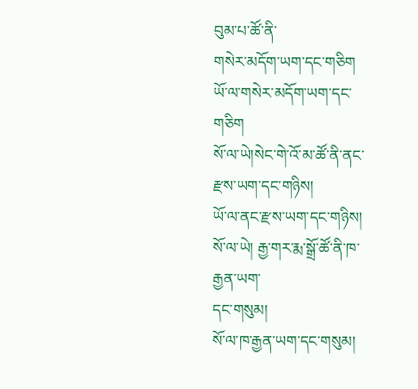བུམ་པ་ཚོ་ནི་
གསེར་མདོག་ཡག་དང་གཅིག
ཡོ་ལ་གསེར་མདོག་ཡག་དང་གཅིག
སོ་ལ་ཡེ།སེང་གེ་འོ་མ་ཚོ་ནི་ནང་
རྫས་ཡག་དང་གཉིས།
ཡོ་ལ་ནང་རྫས་ཡག་དང་གཉིས།
སོ་ལ་ཡེ། རྒྱ་གར་རྨ་སྒྲོ་ཚོ་ནི་ཁ་རྒྱན་ཡག་
དང་གསུམ།
སོ་ལ་ཁ་རྒྱན་ཡག་དང་གསུམ།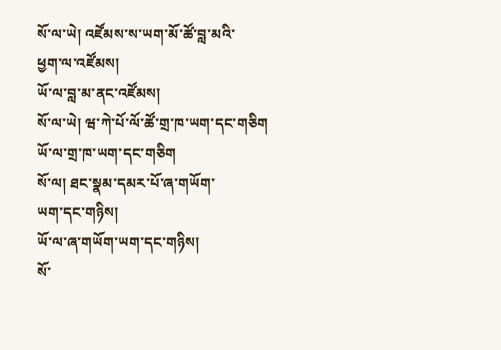སོ་ལ་ཡེ། འཛོམས་ས་ཡག་མོ་ཚོ་བླ་མའི་
ཕྱག་ལ་འཛོམས།
ཡོ་ལ་བླ་མ་ནང་འཛོམས།
སོ་ལ་ཡེ། ཝ་ཀེ་པོ་ལོ་ཚོ་གྲ་ཁ་ཡག་དང་གཅིག
ཡོ་ལ་གྲ་ཁ་ཡག་དང་གཅིག
སོ་ལ། ཐང་སྣམ་དམར་པོ་ཞ་གཡོག་
ཡག་དང་གཉིས།
ཡོ་ལ་ཞ་གཡོག་ཡག་དང་གཉིས།
སོ་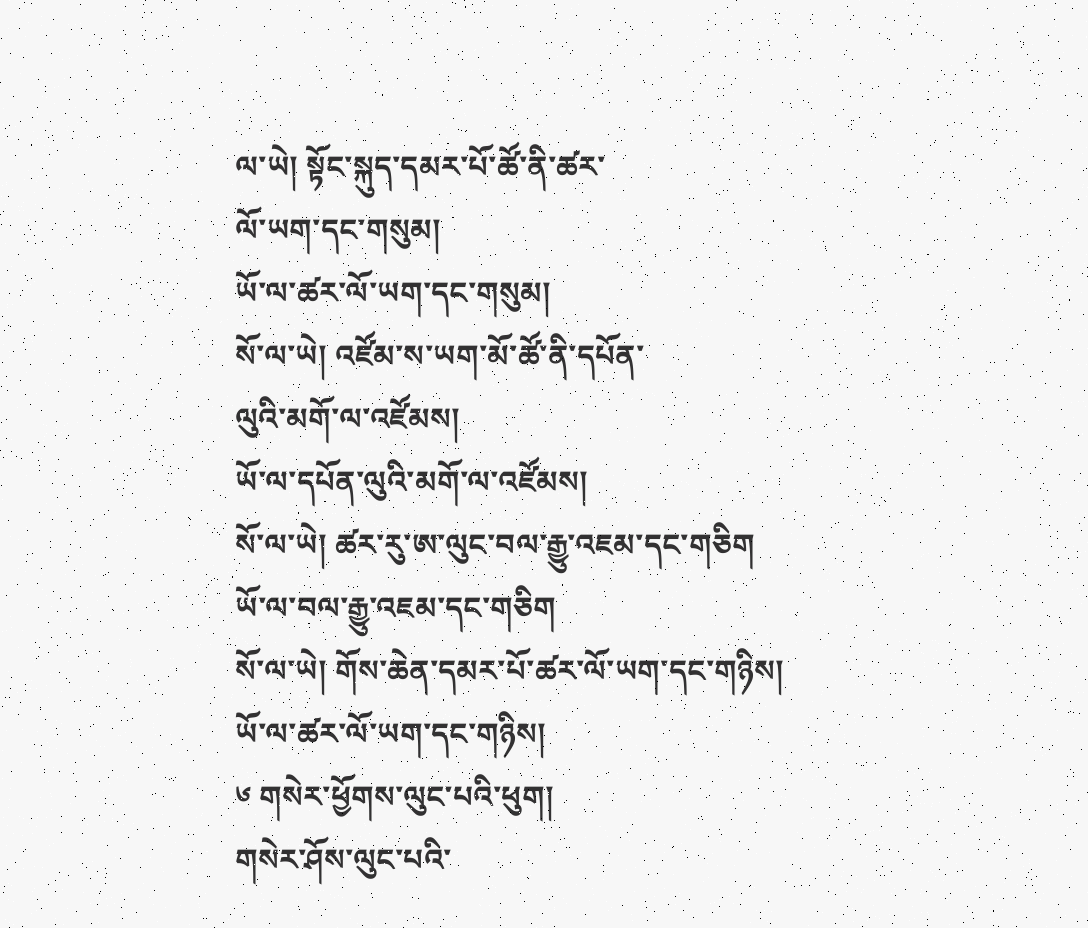ལ་ཡེ། སྟོང་སྐུད་དམར་པོ་ཚོ་ནི་ཚར་
ལོ་ཡག་དང་གསུམ།
ཡོ་ལ་ཚར་ལོ་ཡག་དང་གསུམ།
སོ་ལ་ཡེ། འཛོམ་ས་ཡག་མོ་ཚོ་ནི་དཔོན་
ལུའི་མགོ་ལ་འཛོམས།
ཡོ་ལ་དཔོན་ལུའི་མགོ་ལ་འཛོམས།
སོ་ལ་ཡེ། ཚར་རུ་ཨ་ལུང་བལ་རྒྱུ་འཇམ་དང་གཅིག
ཡོ་ལ་བལ་རྒྱུ་འཇམ་དང་གཅིག
སོ་ལ་ཡེ། གོས་ཆེན་དམར་པོ་ཚར་ལོ་ཡག་དང་གཉིས།
ཡོ་ལ་ཚར་ལོ་ཡག་དང་གཉིས།
༦ གསེར་ཕྱོགས་ལུང་པའི་ཕུག།
གསེར་ཤོས་ལུང་པའི་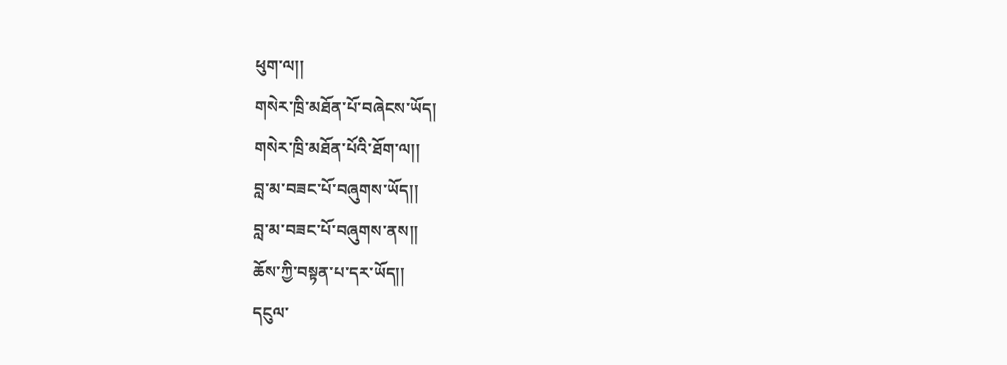ཕུག་ལ།།
གསེར་ཁྲི་མཐོན་པོ་བཞེངས་ཡོད།
གསེར་ཁྲི་མཐོན་པོའི་ཐོག་ལ།།
བླ་མ་བཟང་པོ་བཞུགས་ཡོད།།
བླ་མ་བཟང་པོ་བཞུགས་ནས།།
ཆོས་ཀྱི་བསྟན་པ་དར་ཡོད།།
དངུལ་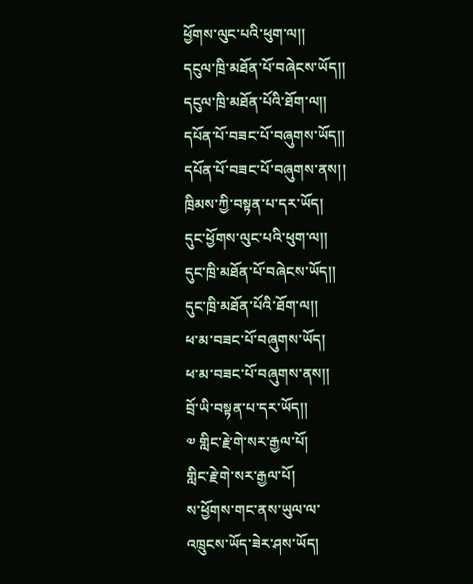ཕྱོགས་ལུང་པའི་ཕུག་ལ།།
དངུལ་ཁྲི་མཐོན་པོ་བཞེངས་ཡོད།།
དངུལ་ཁྲི་མཐོན་པོའི་ཐོག་ལ།།
དཔོན་པོ་བཟང་པོ་བཞུགས་ཡོད།།
དཔོན་པོ་བཟང་པོ་བཞུགས་ནས།།
ཁྲིམས་ཀྱི་བསྟན་པ་དར་ཡོད།
དུང་ཕྱོགས་ལུང་པའི་ཕུག་ལ།།
དུང་ཁྲི་མཐོན་པོ་བཞེངས་ཡོད།།
དུང་ཁྲི་མཐོན་པོའི་ཐོག་ལ།།
ཕ་མ་བཟང་པོ་བཞུགས་ཡོད།
ཕ་མ་བཟང་པོ་བཞུགས་ནས།།
བྲོ་ཡི་བསྟན་པ་དར་ཡོད།།
༧ གླིང་རྗེ་གེ་སར་རྒྱལ་པོ།
གླིང་རྗེ་གེ་སར་རྒྱལ་པོ།
ས་ཕྱོགས་གང་ནས་ཡུལ་ལ་
འཁྲུངས་ཡོད་ཟེར་ཤས་ཡོད།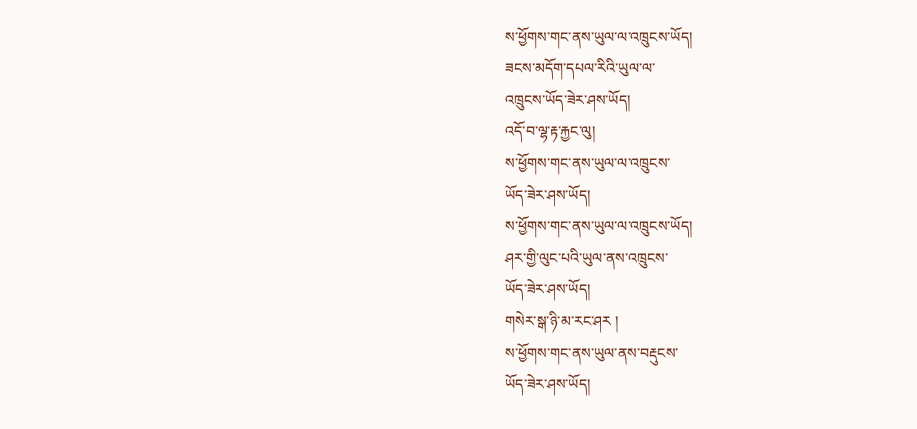ས་ཕྱོགས་གང་ནས་ཡུལ་ལ་འཁྲུངས་ཡོད།
ཟངས་མདོག་དཔལ་རིའི་ཡུལ་ལ་
འཁྲུངས་ཡོད་ཟེར་ཤས་ཡོད།
འདོ་བ་ལྷ་རྟ་རྐྱང་ལུ།
ས་ཕྱོགས་གང་ནས་ཡུལ་ལ་འཁྲུངས་
ཡོད་ཟེར་ཤས་ཡོད།
ས་ཕྱོགས་གང་ནས་ཡུལ་ལ་འཁྲུངས་ཡོད།
ཤར་གྱི་ལུང་པའི་ཡུལ་ནས་འཁྲུངས་
ཡོད་ཟེར་ཤས་ཡོད།
གསེར་སྒ་ཉི་མ་རང་ཤར །
ས་ཕྱོགས་གང་ནས་ཡུལ་ནས་བརྡུངས་
ཡོད་ཟེར་ཤས་ཡོད།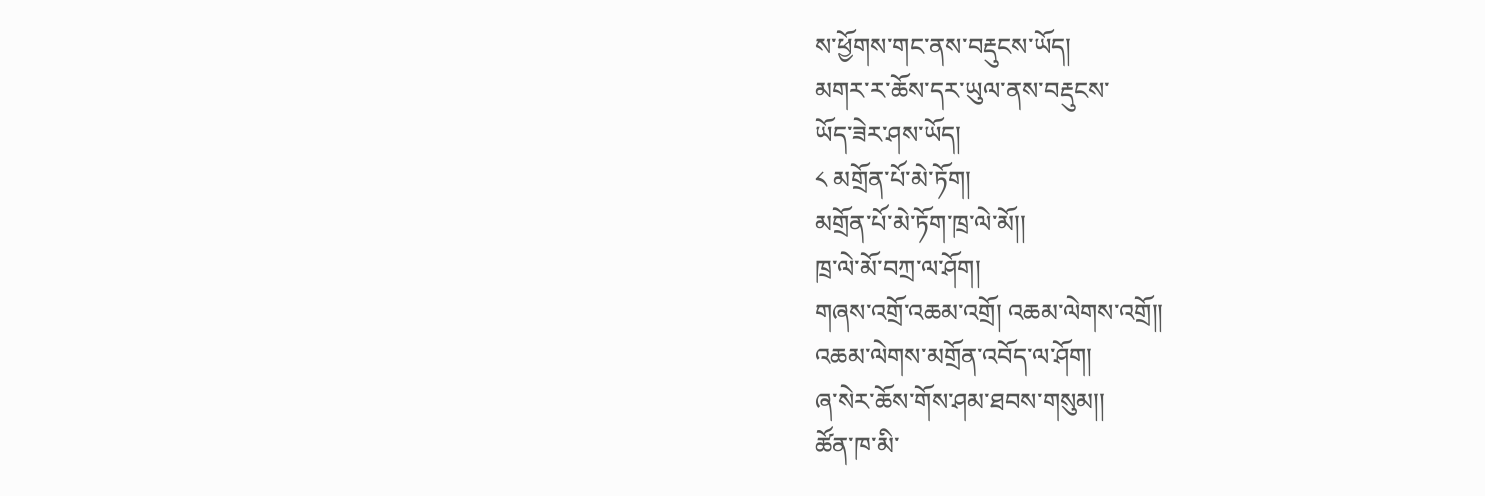ས་ཕྱོགས་གང་ནས་བརྡུངས་ཡོད།
མགར་ར་ཆོས་དར་ཡུལ་ནས་བརྡུངས་
ཡོད་ཟེར་ཤས་ཡོད།
༨ མགྲོན་པོ་མེ་ཏོག།
མགྲོན་པོ་མེ་ཏོག་ཁྲ་ལེ་མོ།།
ཁྲ་ལེ་མོ་བཀྲ་ལ་ཤོག།
གཞས་འགྲོ་འཆམ་འགྲོ། འཆམ་ལེགས་འགྲོ།།
འཆམ་ལེགས་མགྲོན་འབོད་ལ་ཤོག།
ཞ་སེར་ཆོས་གོས་ཤམ་ཐབས་གསུམ།།
ཚོན་ཁ་མི་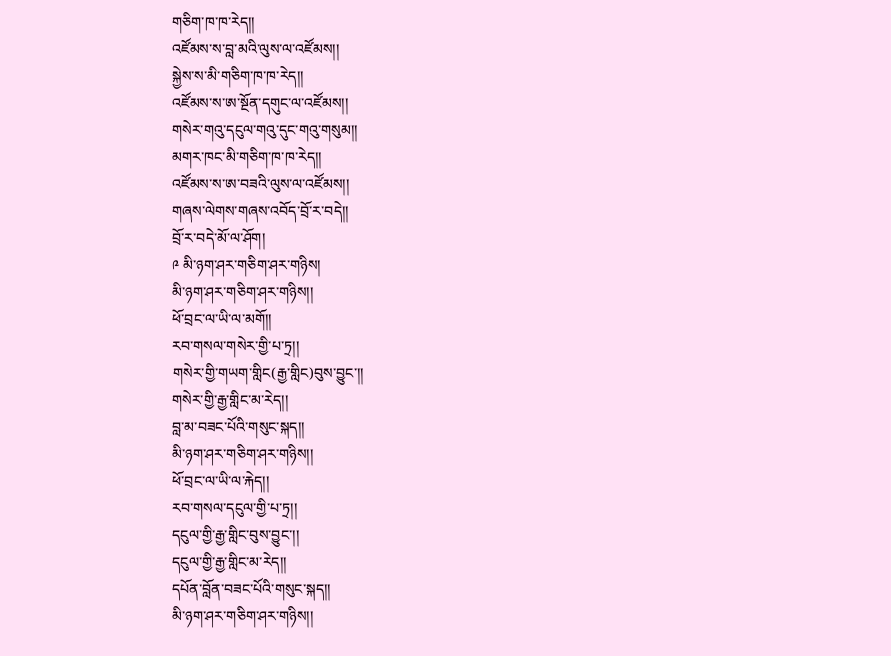གཅིག་ཁ་ཁ་རེད།།
འཛོམས་ས་བླ་མའི་ལུས་ལ་འཛོམས།།
སྐྱེས་ས་མི་གཅིག་ཁ་ཁ་རེད།།
འཛོམས་ས་ཨ་སྔོན་དགུང་ལ་འཛོམས།།
གསེར་གའུ་དངུལ་གའུ་དུང་གའུ་གསུམ།།
མགར་ཁང་མི་གཅིག་ཁ་ཁ་རེད།།
འཛོམས་ས་ཨ་བཟའི་ལུས་ལ་འཛོམས།།
གཞས་ལེགས་གཞས་འབོད་བྲོ་ར་བདེ།།
བྲོ་ར་བདེ་མོ་ལ་ཤོག།
༩ མི་ཉག་ཤར་གཅིག་ཤར་གཉིས།
མི་ཉག་ཤར་གཅིག་ཤར་གཉིས།།
ཕོ་བྲང་ལ་ཡི་ལ་མགོ།།
རབ་གསལ་གསེར་གྱི་པ་ཏྲ།།
གསེར་གྱི་གཡག་གླིང(རྒྱ་གླིང)བུས་བྱུང་།།
གསེར་གྱི་རྒྱ་གླིང་མ་རེད།།
བླ་མ་བཟང་པོའི་གསུང་སྐད།།
མི་ཉག་ཤར་གཅིག་ཤར་གཉིས།།
ཕོ་བྲང་ལ་ཡི་ལ་རྐེད།།
རབ་གསལ་དངུལ་གྱི་པ་ཏྲ།།
དངུལ་གྱི་རྒྱ་གླིང་བུས་བྱུང་།།
དངུལ་གྱི་རྒྱ་གླིང་མ་རེད།།
དཔོན་བློན་བཟང་པོའི་གསུང་སྐད།།
མི་ཉག་ཤར་གཅིག་ཤར་གཉིས།།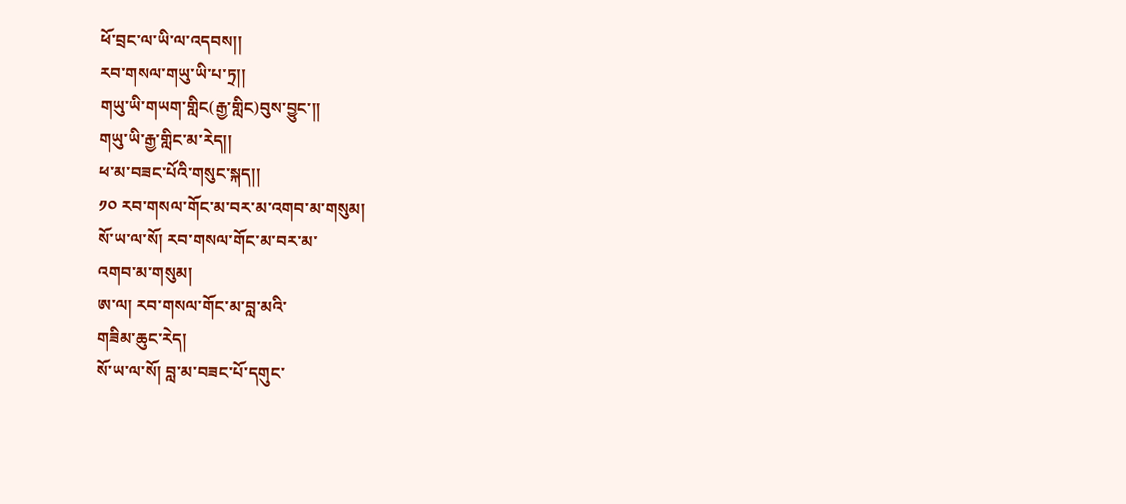ཕོ་བྲང་ལ་ཡི་ལ་འདབས།།
རབ་གསལ་གཡུ་ཡི་པ་ཏྲ།།
གཡུ་ཡི་གཡག་གླིང(རྒྱ་གླིང)བུས་བྱུང་།།
གཡུ་ཡི་རྒྱ་གླིང་མ་རེད།།
ཕ་མ་བཟང་པོའི་གསུང་སྐད།།
༡༠ རབ་གསལ་གོང་མ་བར་མ་འགབ་མ་གསུམ།
སོ་ཡ་ལ་སོ། རབ་གསལ་གོང་མ་བར་མ་
འགབ་མ་གསུམ།
ཨ་ལ། རབ་གསལ་གོང་མ་བླ་མའི་
གཟིམ་ཆུང་རེད།
སོ་ཡ་ལ་སོ། བླ་མ་བཟང་པོ་དགུང་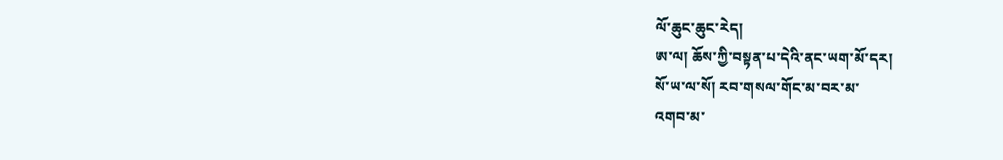ལོ་ཆུང་ཆུང་རེད།
ཨ་ལ། ཆོས་ཀྱི་བསྟན་པ་དེའི་ནང་ཡག་མོ་དར།
སོ་ཡ་ལ་སོ། རབ་གསལ་གོང་མ་བར་མ་
འགབ་མ་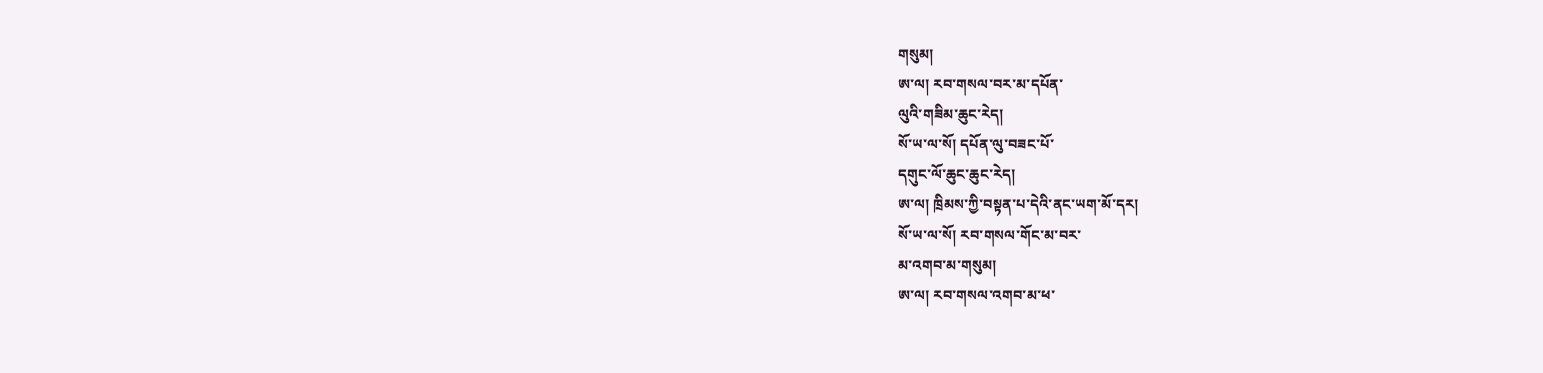གསུམ།
ཨ་ལ། རབ་གསལ་བར་མ་དཔོན་
ལུའི་གཟིམ་ཆུང་རེད།
སོ་ཡ་ལ་སོ། དཔོན་ལུ་བཟང་པོ་
དགུང་ལོ་ཆུང་ཆུང་རེད།
ཨ་ལ། ཁྲིམས་ཀྱི་བསྟན་པ་དེའི་ནང་ཡག་མོ་དར།
སོ་ཡ་ལ་སོ། རབ་གསལ་གོང་མ་བར་
མ་འགབ་མ་གསུམ།
ཨ་ལ། རབ་གསལ་འགབ་མ་ཕ་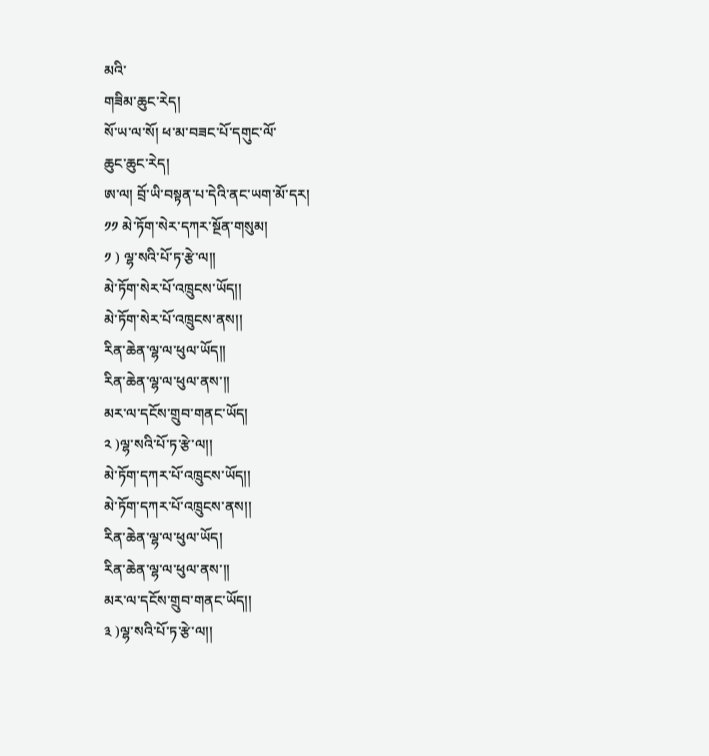མའི་
གཟིམ་ཆུང་རེད།
སོ་ཡ་ལ་སོ། ཕ་མ་བཟང་པོ་དགུང་ལོ་
ཆུང་ཆུང་རེད།
ཨ་ལ། བྲོ་ཡི་བསྟན་པ་དེའི་ནང་ཡག་མོ་དར།
༡༡ མེ་ཏོག་སེར་དཀར་སྔོན་གསུམ།
༡ ) ལྷ་སའི་པོ་ཏ་རྩེ་ལ།།
མེ་ཏོག་སེར་པོ་འཁྲུངས་ཡོད།།
མེ་ཏོག་སེར་པོ་འཁྲུངས་ནས།།
རིན་ཆེན་ལྷ་ལ་ཕུལ་ཡོད།།
རིན་ཆེན་ལྷ་ལ་ཕུལ་ནས་།།
མར་ལ་དངོས་གྲུབ་གནང་ཡོད།
༢ )ལྷ་སའི་པོ་ཏ་རྩེ་ལ།།
མེ་ཏོག་དཀར་པོ་འཁྲུངས་ཡོད།།
མེ་ཏོག་དཀར་པོ་འཁྲུངས་ནས།།
རིན་ཆེན་ལྷ་ལ་ཕུལ་ཡོད།
རིན་ཆེན་ལྷ་ལ་ཕུལ་ནས་།།
མར་ལ་དངོས་གྲུབ་གནང་ཡོད།།
༣ )ལྷ་སའི་པོ་ཏ་རྩེ་ལ།།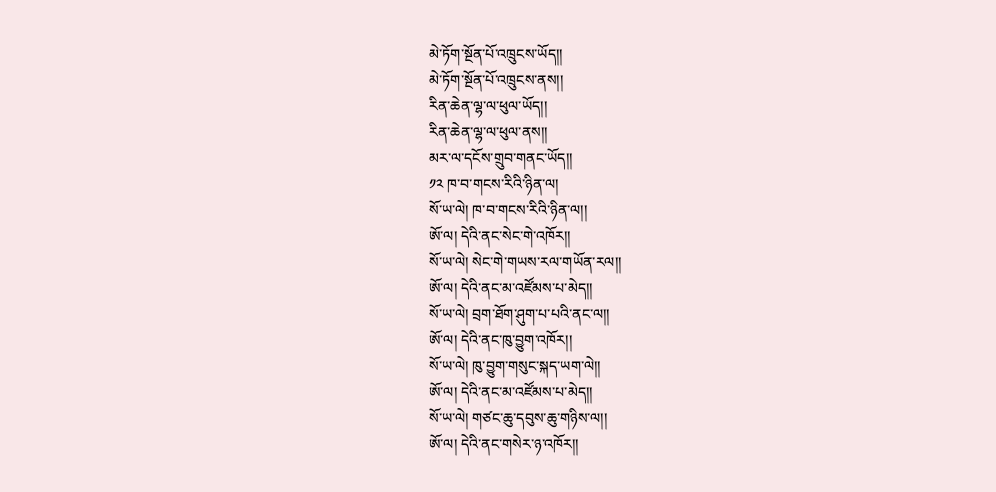མེ་ཏོག་སྔོན་པོ་འཁྲུངས་ཡོད།།
མེ་ཏོག་སྔོན་པོ་འཁྲུངས་ནས།།
རིན་ཆེན་ལྷ་ལ་ཕུལ་ཡོད།།
རིན་ཆེན་ལྷ་ལ་ཕུལ་ནས།།
མར་ལ་དངོས་གྲུབ་གནང་ཡོད།།
༡༢ ཁ་བ་གངས་རིའི་ཉིན་ལ།
སོ་ཡ་ལེ། ཁ་བ་གངས་རིའི་ཉིན་ལ།།
ཨོ་ལ། དེའི་ནང་སེང་གེ་འཁོར།།
སོ་ཡ་ལེ། སེང་གེ་གཡས་རལ་གཡོན་རལ།།
ཨོ་ལ། དེའི་ནང་མ་འཛོམས་པ་མེད།།
སོ་ཡ་ལེ། བྲག་ཐོག་ཤུག་པ་པའི་ནང་ལ།།
ཨོ་ལ། དེའི་ནང་ཁུ་བྱུག་འཁོར།།
སོ་ཡ་ལེ། ཁུ་བྱུག་གསུང་སྐད་ཡག་ལེ།།
ཨོ་ལ། དེའི་ནང་མ་འཛོམས་པ་མེད།།
སོ་ཡ་ལེ། གཙང་ཆུ་དབུས་ཆུ་གཉིས་ལ།།
ཨོ་ལ། དེའི་ནང་གསེར་ཉ་འཁོར།།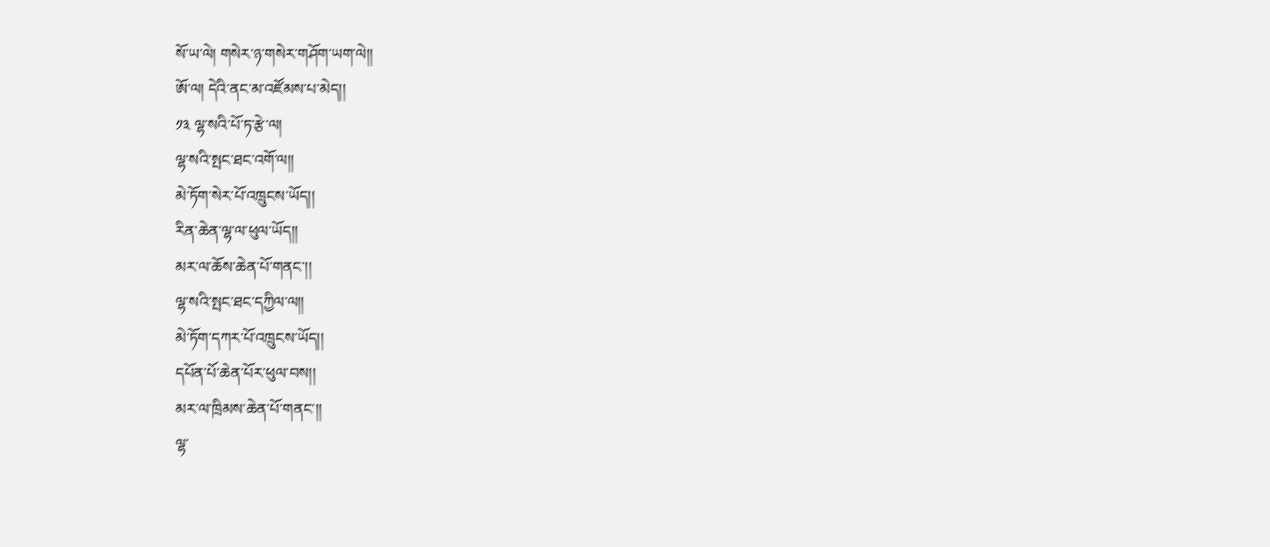སོ་ཡ་ལེ། གསེར་ཉ་གསེར་གཤོག་ཡག་ལེ།།
ཨོ་ལ། དེའི་ནང་མ་འཛོམས་པ་མེད།།
༡༣ ལྷ་སའི་པོ་ཏ་རྩེ་ལ།
ལྷ་སའི་སྤང་ཐང་འགོ་ལ།།
མེ་ཏོག་སེར་པོ་འཁྲུངས་ཡོད།།
རིན་ཆེན་ལྷ་ལ་ཕུལ་ཡོད།།
མར་ལ་ཆོས་ཆེན་པོ་གནང་།།
ལྷ་སའི་སྤང་ཐང་དཀྱིལ་ལ།།
མེ་ཏོག་དཀར་པོ་འཁྲུངས་ཡོད།།
དཔོན་པོ་ཆེན་པོར་ཕུལ་བས།།
མར་ལ་ཁྲིམས་ཆེན་པོ་གནང་།།
ལྷ་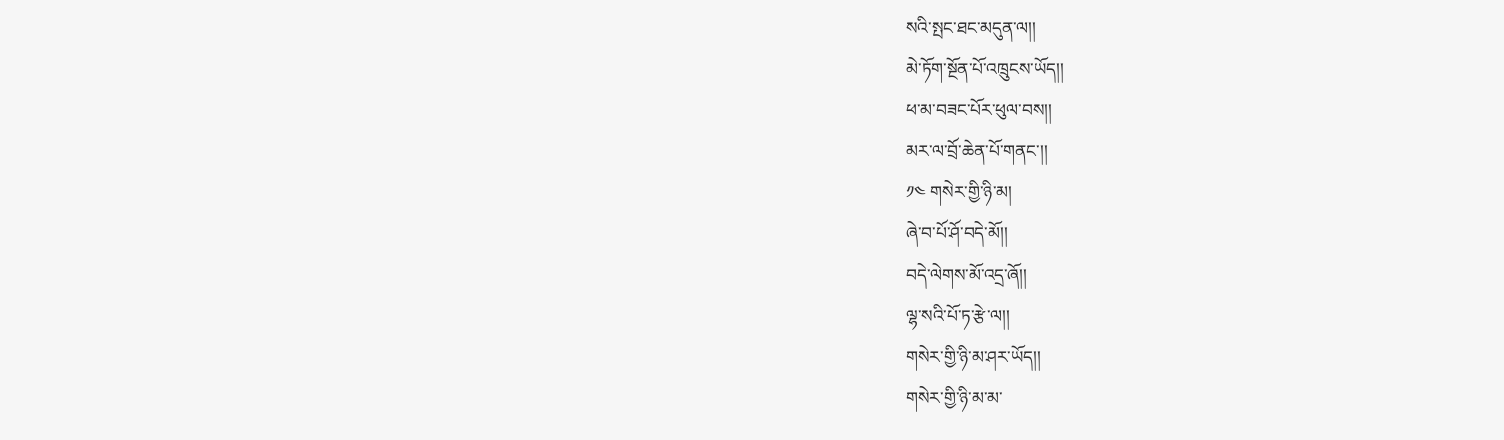སའི་སྤང་ཐང་མདུན་ལ།།
མེ་ཏོག་སྔོན་པོ་འཁྲུངས་ཡོད།།
ཕ་མ་བཟང་པོར་ཕུལ་བས།།
མར་ལ་བྲོ་ཆེན་པོ་གནང་།།
༡༤ གསེར་གྱི་ཉི་མ།
ཞེ་བ་པོ་ཤོ་བདེ་མོ།།
བདེ་ལེགས་མོ་འདྲ་ཞོ།།
ལྷ་སའི་པོ་ཏ་རྩེ་ལ།།
གསེར་གྱི་ཉི་མ་ཤར་ཡོད།།
གསེར་གྱི་ཉི་མ་མ་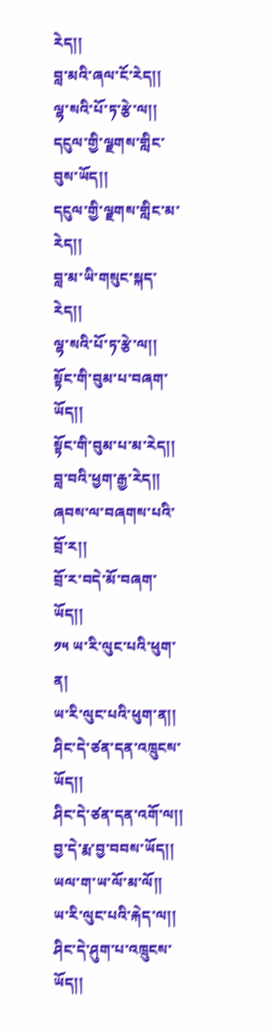རེད།།
བླ་མའི་ཞལ་ངོ་རེད།།
ལྷ་སའི་པོ་ཏ་རྩེ་ལ།།
དངུལ་གྱི་ལྗགས་གླིང་བུས་ཡོད།།
དངུལ་གྱི་ལྗགས་གླིང་མ་རེད།།
བླ་མ་ཡི་གསུང་སྐད་རེད།།
ལྷ་སའི་པོ་ཏ་རྩེ་ལ།།
སྟོང་གི་བུམ་པ་བཞག་ཡོད།།
སྟོང་གི་བུམ་པ་མ་རེད།།
བླ་བའི་ཕྱག་རྒྱ་རེད།།
ཞབས་ལ་བཞགས་པའི་བྲོ་ར།།
བྲོ་ར་བདེ་མོ་བཞག་ཡོད།།
༡༥ ཡ་རི་ལུང་པའི་ཕུག་ན།
ཡ་རི་ལུང་པའི་ཕུག་ན།།
ཤིང་དེ་ཙན་དན་འཁྲུངས་ཡོད།།
ཤིང་དེ་ཙན་དན་འགོ་ལ།།
བྱ་དེ་རྨ་བྱ་བབས་ཡོད།།
ཡལ་ག་ཡ་ལོ་མ་ལོ།།
ཡ་རི་ལུང་པའི་རྐེད་ལ།།
ཤིང་དེ་ཤུག་པ་འཁྲུངས་ཡོད།།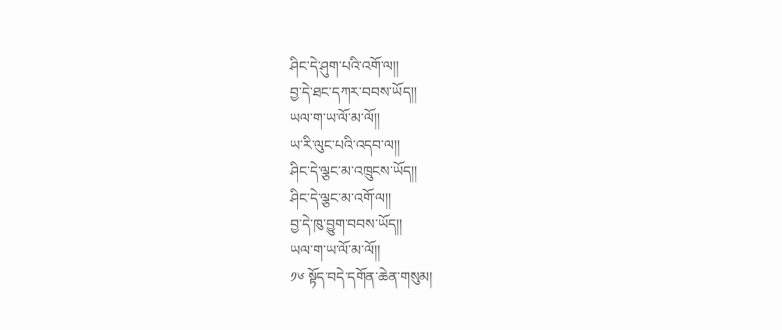ཤིང་དེ་ཤུག་པའི་འགོ་ལ།།
བྱ་དེ་ཐང་དཀར་བབས་ཡོད།།
ཡལ་ག་ཡ་ལོ་མ་ལོ།།
ཡ་རི་ལུང་པའི་འདབ་ལ།།
ཤིང་དེ་ལྕང་མ་འཁྲུངས་ཡོད།།
ཤིང་དེ་ལྕང་མ་འགོ་ལ།།
བྱ་དེ་ཁུ་བྱུག་བབས་ཡོད།།
ཡལ་ག་ཡ་ལོ་མ་ལོ།།
༡༦ སྟོད་བདེ་དགོན་ཆེན་གསུམ།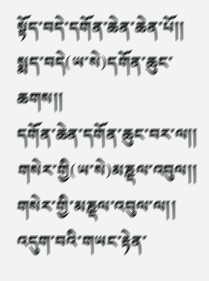སྟོད་བདེ་དགོན་ཆེན་ཆེན་པོ།།
སྨད་བདེ(ཡ་སེ)དགོན་ཆུང་ཆགས།།
དགོན་ཆེན་དགོན་ཆུང་བར་ལ།།
གསེར་གྱི(ཡ་སེ)མཎྡལ་འབུལ།།
གསེར་གྱི་མཎྡལ་འབུལ་ལ།།
འདུག་བའི་གཡང་རྟེན་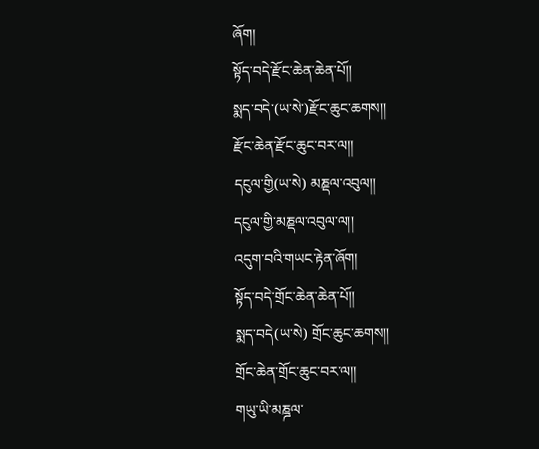ཞོག།
སྟོད་བདེ་རྫོང་ཆེན་ཆེན་པོ།།
སྨད་བདེ་(ཡ་སེ་)རྫོང་ཆུང་ཆགས།།
རྫོང་ཆེན་རྫོང་ཆུང་བར་ལ།།
དངུལ་གྱི(ཡ་སེ) མཎྡལ་འབུལ།།
དངུལ་གྱི་མཎྡལ་འབུལ་ལ།།
འདུག་བའི་གཡང་རྟེན་ཞོག།
སྟོད་བདེ་གྲོང་ཆེན་ཆེན་པོ།།
སྨད་བདེ(ཡ་སེ) གྲོང་ཆུང་ཆགས།།
གྲོང་ཆེན་གྲོང་ཆུང་བར་ལ།།
གཡུ་ཡི་མཎྜལ་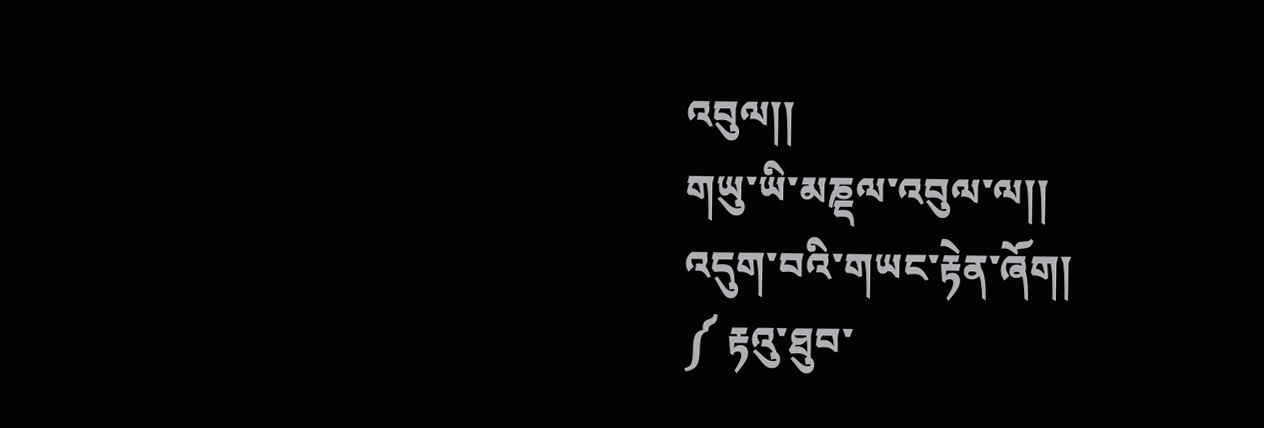འབུལ།།
གཡུ་ཡི་མཎྡལ་འབུལ་ལ།།
འདུག་བའི་གཡང་རྟེན་ཞོག།
༼ རྟའུ་ཐུབ་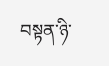བསྟན་ཉི་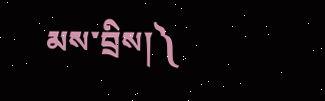མས་བྲིས།༽